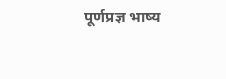पूर्णप्रज्ञ भाष्य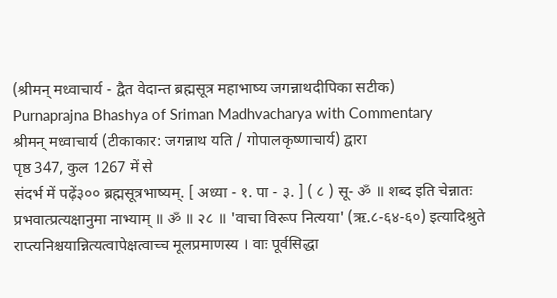(श्रीमन् मध्वाचार्य - द्वैत वेदान्त ब्रह्मसूत्र महाभाष्य जगन्नाथदीपिका सटीक)
Purnaprajna Bhashya of Sriman Madhvacharya with Commentary
श्रीमन् मध्वाचार्य (टीकाकार: जगन्नाथ यति / गोपालकृष्णाचार्य) द्वारा
पृष्ठ 347, कुल 1267 में से
संदर्भ में पढ़ें३०० ब्रह्मसूत्रभाष्यम्. [ अध्या - १. पा - ३. ] ( ८ ) सू- ॐ ॥ शब्द इति चेन्नातः प्रभवात्प्रत्यक्षानुमा नाभ्याम् ॥ ॐ ॥ २८ ॥ 'वाचा विरूप नित्यया' (ऋ.८-६४-६०) इत्यादिश्रुते राप्त्यनिश्चयान्नित्यत्वापेक्षत्वाच्च मूलप्रमाणस्य । वाः पूर्वसिद्धा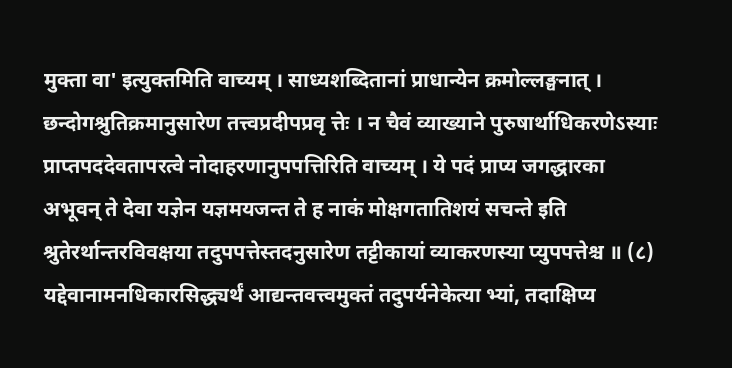मुक्ता वा' इत्युक्तमिति वाच्यम् । साध्यशब्दितानां प्राधान्येन क्रमोल्लङ्घनात् । छन्दोगश्रुतिक्रमानुसारेण तत्त्वप्रदीपप्रवृ त्तेः । न चैवं व्याख्याने पुरुषार्थाधिकरणेऽस्याः प्राप्तपददेवतापरत्वे नोदाहरणानुपपत्तिरिति वाच्यम् । ये पदं प्राप्य जगद्धारका अभूवन् ते देवा यज्ञेन यज्ञमयजन्त ते ह नाकं मोक्षगतातिशयं सचन्ते इति श्रुतेरर्थान्तरविवक्षया तदुपपत्तेस्तदनुसारेण तट्टीकायां व्याकरणस्या प्युपपत्तेश्च ॥ (८) यद्देवानामनधिकारसिद्ध्यर्थं आद्यन्तवत्त्वमुक्तं तदुपर्यनेकेत्या भ्यां, तदाक्षिप्य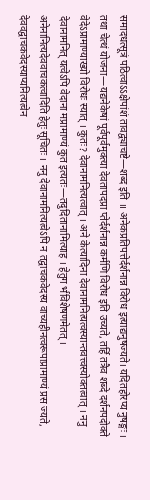समादधत्सूत्रं पठित्वाऽऽक्षेपांशं तावद्व्याचष्टे—शब्द इति ॥ अनेकप्रतिपत्तेर्दर्शनान्न विरोध इत्याद्यनुषज्यते। यदितहोरप्य नुषङ्गः । तथा चेत्थं योजना—यद्यनेकेषां पूर्वपूर्वमुक्त्या देवतापदप्रा प्तेर्दर्शनान्न कर्मणि विरोध इति उच्यते, तर्हि तत्रैव शब्दे दर्शनपदोक्ते वेदेऽप्रामाण्याख्यो विरोधः स्यात् । कुतः? देवानामनित्यत्वात् । अने केत्यादिना देवानामनित्यत्वस्यान्तवत्त्वस्योक्तत्वात् । ननु देवानामनित् यत्वेऽपि वेदाना मप्रामाण्यं कुत इत्यतः—तदुदितानामित्याह । हेतुग र्भविशेषणमेतत् । अनेनानित्यदेववाचकत्वादिति हेतुः सूचितः । ननु देवानामनित्यत्वेऽपि न तद्वाचकवेदस्य वाच्यहीनत्वरूपाप्रामाण्यं प्रस ज्यते, देववद्वाचकवेदस्याप्यनित्यत्वेन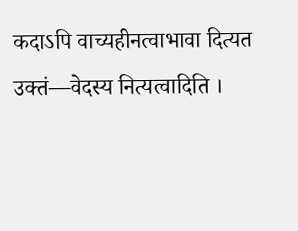कदाऽपि वाच्यहीनत्वाभावा दित्यत उक्तं—वेदस्य नित्यत्वादिति ।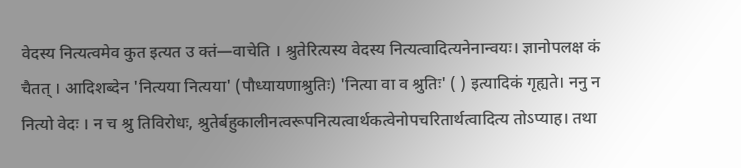वेदस्य नित्यत्वमेव कुत इत्यत उ क्तं—वाचेति । श्रुतेरित्यस्य वेदस्य नित्यत्वादित्यनेनान्वयः। ज्ञानोपलक्ष कं चैतत् । आदिशब्देन 'नित्यया नित्यया' (पौध्यायणाश्रुतिः) 'नित्या वा व श्रुतिः' ( ) इत्यादिकं गृह्यते। ननु न नित्यो वेदः । न च श्रु तिविरोधः, श्रुतेर्बहुकालीनत्वरूपनित्यत्वार्थकत्वेनोपचरितार्थत्वादित्य तोऽप्याह। तथा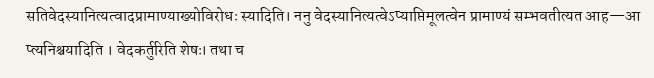सतिवेदस्यानित्यत्वादप्रामाण्याख्योविरोधः स्यादिति। ननु वेदस्यानित्यत्वेऽप्याप्तिमूलत्वेन प्रामाण्यं सम्भवतीत्यत आह—आ प्त्यनिश्चयादिति । वेदकर्तुरिति शेषः। तथा च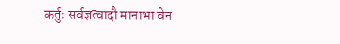कर्तुः सर्वज्ञत्वादौ मानाभा वेन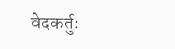वेदकर्तुः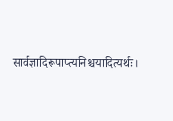सार्वज्ञादिरूपाप्त्यनिश्चयादित्यर्थः।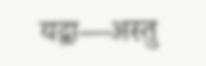यद्वा—अस्तु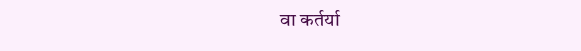वा कर्तर्या